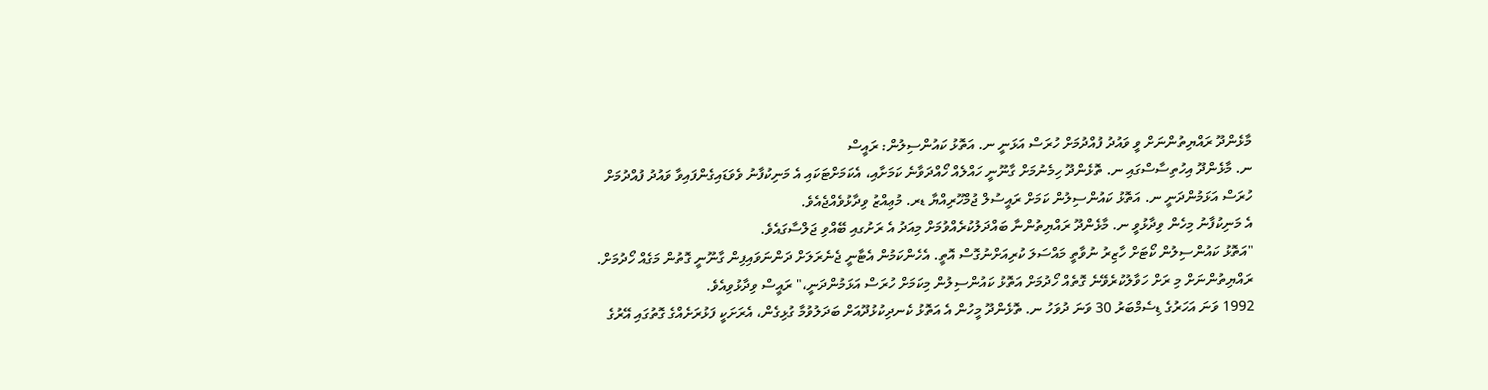މާޅެންދޫ ރައްޔިތުންނަށް ވީ ވައުދު ފުއްދުމަށް ހުރަސް އަޅަނީ ނ. އަތޮޅު ކައުންސިލުން: ރައީސް
ނ. މާޅެންދޫ އިހުތިސާސްގައި ނ. ތޮޅެންދޫ ހިމެނުމަށް ގާނޫނީ ހައްލެއް ހޯއްދަވާނެ ކަމަށާއި، އެކަމަށްޓަކައި އެ މަނިކުފާނު ވެވަޑައިގެންފައިވާ ވައުދު ފުއްދުމަށް ހުރަސް އަޅަމުންދަނީ ނ. އަތޮޅު ކައުންސިލުން ކަމަށް ރައީސުލް ޖުމްހޫރިއްޔާ ޑރ. މުޢިއްޒު ވިދާޅުވެއްޖެއެވެ.
އެ މަނިކުފާނު މިހެން ވިދާޅުވީ ނ. މާޅެންދޫ ރައްޔިތުންނާ ބައްދަލުކުރެއްވުމަށް މިއަދު އެ ރަށުގއި ބޭއްވި ޖަލްސާގައެވެ.
"އަތޮޅު ކައުންސިލުން ކޯޓަށް ހާޒިރު ނުވާތީ މައްސަލަ ކުރިއަށްނުގޮސް އޮތީ. އެހެންކަމުން އެޓާނީ ޖެނެރަލަށް ދަންނަވައިފިން ގާނޫނީ ގޮތުން މަގެއް ހޯދުމަށް. ރައްޔިތުންނަށް މި ރަށް ހަވާލުކުރެވޭނެ ގޮތެއް ހޯދުމަށް އަތޮޅު ކައުންސިލުން މިކަމަށް ހުރަސް އަޅަމުންދަނީ،" ރައީސް ވިދާޅުވިއެވެ.
1992 ވަނަ އަހަރުގެ ޑިސެމްބަރު 30 ވަނަ ދުވަހު ނ. ތޮޅެންދޫ މީހުން އެ އަތޮޅު ކެނދިކުޅުދޫއަށް ބަދަލުވުމާ ގުޅިގެން، އެރަށަކީ ފަޅުރަށެއްގެ ގޮތުގައި އޭރުގެ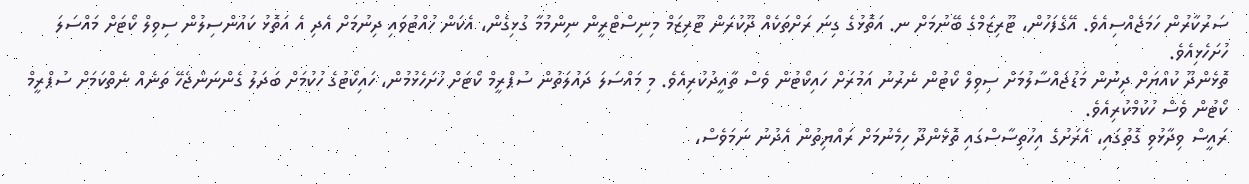ސަރުކާރުން ހަމަޖެއްސިއެވެ. އޭގެފަހުން، ޓޫރިޒަމްގެ ބޭނުމަށް ނ. އަތޮޅުގެ ގިނަ ރަށްތަކެއް ދޫކުރަން ޓޫރިޒަމް މިނިސްޓްރީން ނިންމުމާ ގުޅިގެން، އެކަން ހުއްޓުވައި ދިނުމަށް އެދި އެ އަތޮޅު ކައުންސިލުން ސިވިލް ކޯޓަށް މައްސަލަ ހުށަހެޅިއެވެ.
ތޮޅެންދޫ ކުއްޔަށް ދިނުން މަޑުޖައްސާލުމަށް ސިވިލް ކޯޓުން ނެރުނު އަމުރަށް ހައިކޯޓުން ވެސް ތާއީދުކުރިއެވެ. މި މައްސަލަ ދައުލަތުން ސުޕްރީމް ކޯޓަށް ހުށަހެޅުމުން، ހައިކޯޓުގެ ހުކުމަށް ބަދަލު ގެންނަންޖެހޭ ތަނެއް ނެތްކަމަށް ސުޕްރީމް ކޯޓުން ވެސް ހުކުމްކުރިއެވެ.
ރައީސް ވިދާޅުވި ގޮތުގައި، އެރަށުގެ އިހުތިސާސްގައި ތޮޅެންދޫ ހިމެނުމަށް ރައްޔިތުން އެދުނު ނަމަވެސް،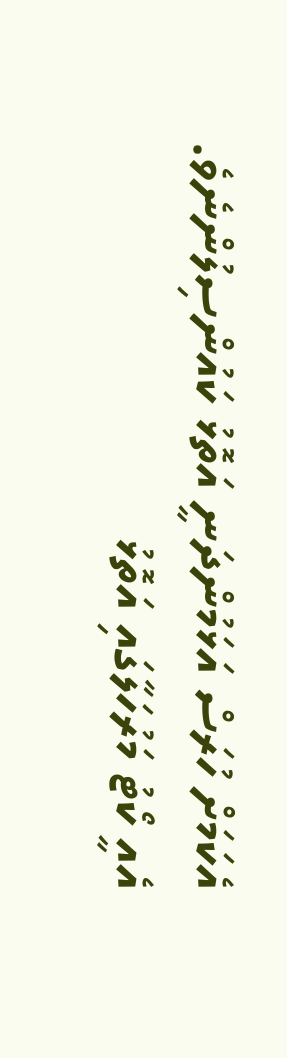އެކަމަށް ހުރަސް އަޅަމުންދަނީ އަތޮޅު ކައުންސިލުންނެވެ. އެއީ ކޯޓު މަރުހަލާގައި އަތޮޅު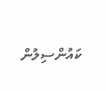ކައުންސިލުން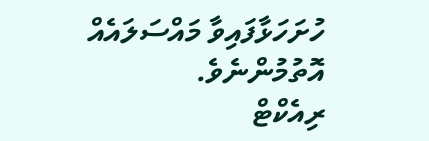ހުށަހަޅާފައިވާ މައްސަލައެއް އޮތުމުންނެވެ.
ރިއެކްޓް